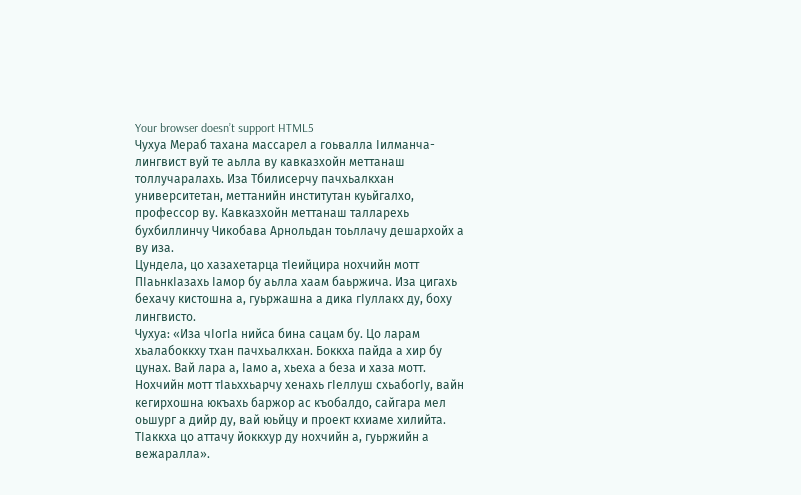Your browser doesn’t support HTML5
Чухуа Мераб тахана массарел а гоьвалла Iилманча-лингвист вуй те аьлла ву кавказхойн меттанаш толлучаралахь. Иза Тбилисерчу пачхьалкхан университетан, меттанийн институтан куьйгалхо, профессор ву. Кавказхойн меттанаш талларехь бухбиллинчу Чикобава Арнольдан тоьллачу дешархойх а ву иза.
Цундела, цо хазахетарца тIеийцира нохчийн мотт ПIаьнкIазахь Iамор бу аьлла хаам баьржича. Иза цигахь бехачу кистошна а, гуьржашна а дика гIуллакх ду, боху лингвисто.
Чухуа: «Иза чIогIа нийса бина сацам бу. Цо ларам хьалабоккху тхан пачхьалкхан. Боккха пайда а хир бу цунах. Вай лара а, Iамо а, хьеха а беза и хаза мотт. Нохчийн мотт тIаьххьарчу хенахь гIеллуш схьабогIу, вайн кегирхошна юкъахь баржор ас къобалдо, сайгара мел оьшург а дийр ду, вай юьйцу и проект кхиаме хилийта. ТIаккха цо аттачу йоккхур ду нохчийн а, гуьржийн а вежаралла».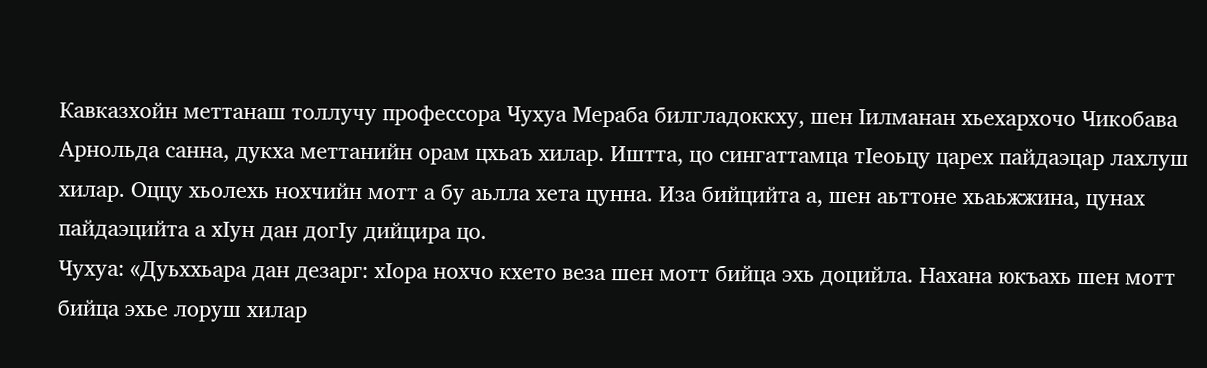Кавказхойн меттанаш толлучу профессора Чухуа Мераба билгладоккху, шен Iилманан хьехархочо Чикобава Арнольда санна, дукха меттанийн орам цхьаъ хилар. Иштта, цо сингаттамца тIеоьцу царех пайдаэцар лахлуш хилар. Оццу хьолехь нохчийн мотт а бу аьлла хета цунна. Иза бийцийта а, шен аьттоне хьаьжжина, цунах пайдаэцийта а хIун дан догIу дийцира цо.
Чухуа: «Дуьххьара дан дезарг: хIора нохчо кхето веза шен мотт бийца эхь доцийла. Нахана юкъахь шен мотт бийца эхье лоруш хилар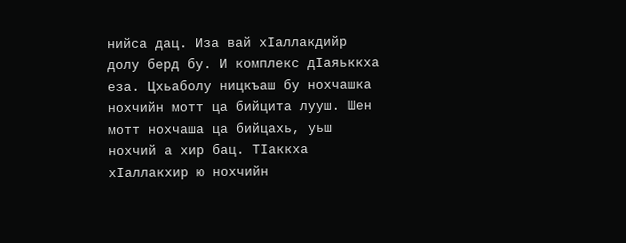нийса дац. Иза вай хIаллакдийр долу берд бу. И комплекс дIаяьккха еза. Цхьаболу ницкъаш бу нохчашка нохчийн мотт ца бийцита лууш. Шен мотт нохчаша ца бийцахь, уьш нохчий а хир бац. ТIаккха хIаллакхир ю нохчийн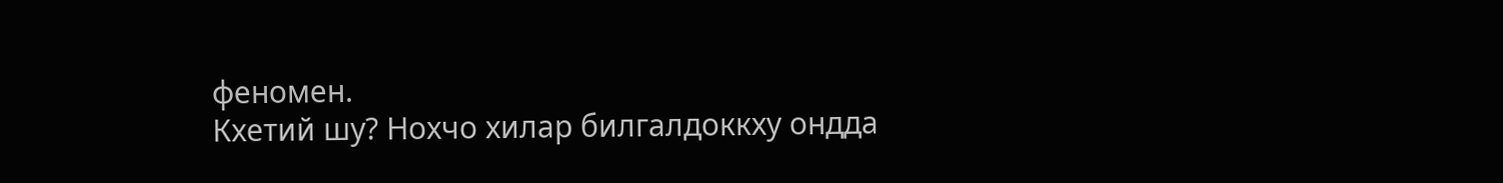феномен.
Кхетий шу? Нохчо хилар билгалдоккху ондда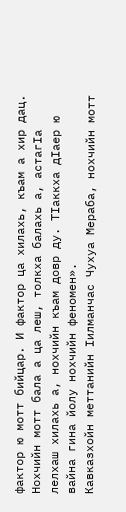фактор ю мотт бийцар. И фактор ца хилахь, къам а хир дац. Нохчийн мотт бала а ца леш, толкха балахь а, астагIа лелхаш хилахь а, нохчийн къам довр ду. ТIаккха дIаер ю вайна гина йолу нохчийн феномен».
Кавказхойн меттанийн Iилманчас Чухуа Мераба, нохчийн мотт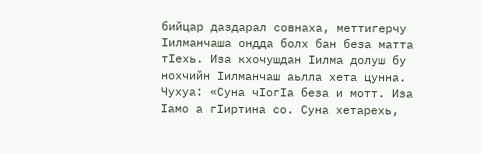бийцар даздарал совнаха, меттигерчу Iилманчаша ондда болх бан беза матта тIехь. Иза кхочушдан Iилма долуш бу нохчийн Iилманчаш аьлла хета цунна.
Чухуа: «Суна чIогIа беза и мотт. Иза Iамо а гIиртина со. Суна хетарехь,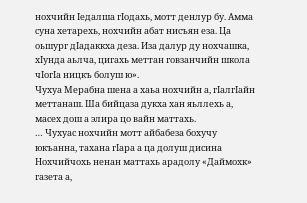нохчийн Iедалша гIодахь, мотт денлур бу. Амма суна хетарехь, нохчийн абат нисъян еза. Ца оьшург дIадаккха деза. Иза далур ду нохчашка, хIунда аьлча, цигахь меттан говзанчийн школа чIогIа ницкъ болуш ю».
Чухуа Мерабна шена а хаьа нохчийн а, гIалгIайн меттанаш. Ша бийцаза дукха хан яьллехь а, масех дош а элира цо вайн маттахь.
… Чухуас нохчийн мотт айбабеза бохучу юкъанна, тахана гIара а ца долуш дисина Нохчийчохь ненан маттахь арадолу «Даймохк» газета а,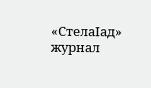«СтелаIад» журнал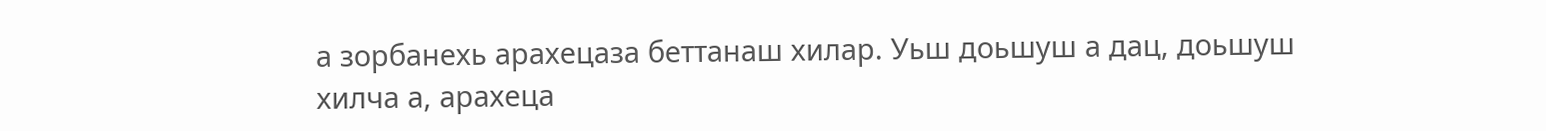а зорбанехь арахецаза беттанаш хилар. Уьш доьшуш а дац, доьшуш хилча а, арахеца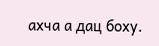ахча а дац боху.